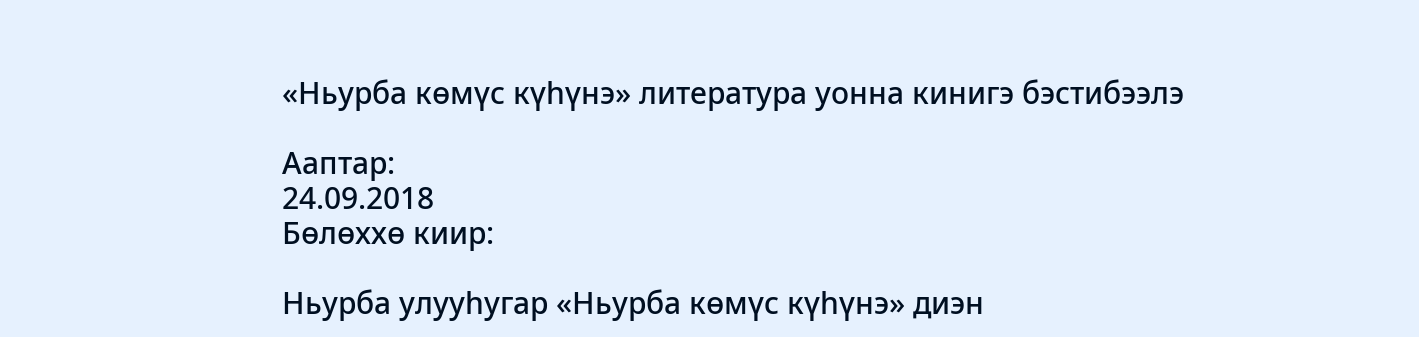«Ньурба көмүс күһүнэ» литература уонна кинигэ бэстибээлэ

Ааптар:
24.09.2018
Бөлөххө киир:

Ньурба улууһугар «Ньурба көмүс күһүнэ» диэн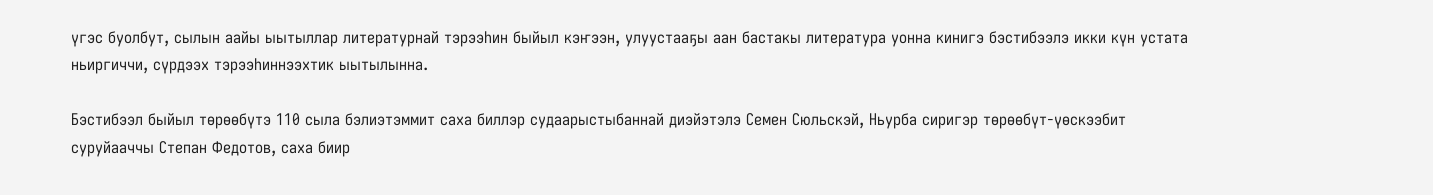үгэс буолбут, сылын аайы ыытыллар литературнай тэрээһин быйыл кэҥээн, улуустааҕы аан бастакы литература уонна кинигэ бэстибээлэ икки күн устата ньиргиччи, сүрдээх тэрээһиннээхтик ыытылынна.

Бэстибээл быйыл төрөөбүтэ 110 сыла бэлиэтэммит саха биллэр судаарыстыбаннай диэйэтэлэ Семен Сюльскэй, Ньурба сиригэр төрөөбүт-үөскээбит суруйааччы Степан Федотов, саха биир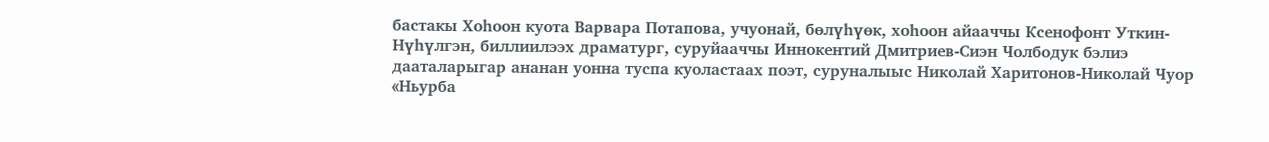бастакы Хоһоон куота Варвара Потапова, учуонай, бөлүһүөк, хоһоон айааччы Ксенофонт Уткин-Нүһүлгэн, биллиилээх драматург, суруйааччы Иннокентий Дмитриев-Сиэн Чолбодук бэлиэ дааталарыгар ананан уонна туспа куоластаах поэт, суруналыыс Николай Харитонов-Николай Чуор «Ньурба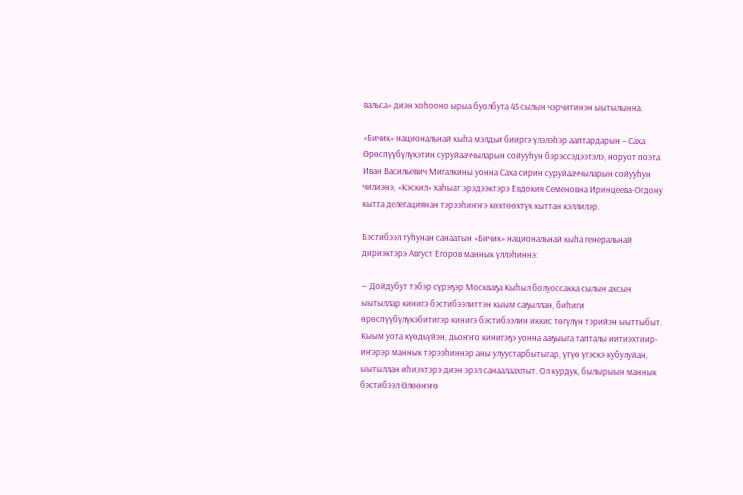вальса» диэн хоһооно ырыа буолбута 45 сылын чэрчитинэн ыытылынна.

«Бичик» национальнай кыһа мэлдьи бииргэ үлэлэһэр ааптардарын – Саха Өрөспүүбүлүкэтин суруйааччыларын сойууһун бэрэссэдээтэлэ, норуот поэта Иван Васильевич Мигалкины уонна Саха сирин суруйааччыларын сойууһун чилиэнэ, «Кэскил» хаһыат эрэдээктэрэ Евдокия Семеновна Иринцеева-Огдону кытта делегациянан тэрээһиҥҥэ көхтөөхтүк кыттан кэллилэр.

Бэстибээл туһунан санаатын «Бичик» национальнай кыһа генеральнай дириэктэрэ Август Егоров маннык үллэһиннэ:

— Дойдубут тэбэр сүрэҕэр Москваҕа Кыһыл болуоссакка сылын ахсын ыытыллар кинигэ бэстибээлиттэн кыым саҕыллан, биһиги өрөспүүбүлүкэбитигэр кинигэ бэстибээлин иккис төгүлүн тэрийэн ыыттыбыт. Кыым уота күөдьүйэн, дьоҥҥо кинигэҕэ уонна ааҕыыга тапталы иитиэхтиир-иҥэрэр маннык тэрээһиннэр аны улуустарбытыгар, үтүө үгэскэ кубулуйан, ыытыллан иһиэхтэрэ диэн эрэл санаалаахпыт. Ол курдук, былырыын маннык бэстибээл Өлөөҥҥө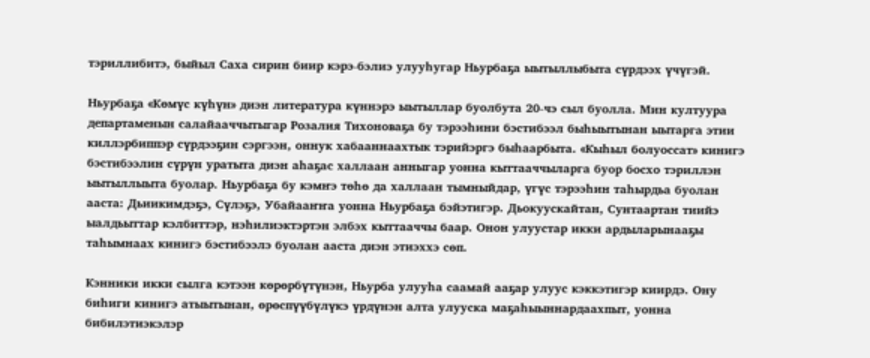тэриллибитэ, быйыл Саха сирин биир кэрэ-бэлиэ улууһугар Ньурбаҕа ыытыллыбыта сүрдээх үчүгэй.

Ньурбаҕа «Көмүс күһүн» диэн литература күннэрэ ыытыллар буолбута 20-чэ сыл буолла. Мин култуура департаменын салайааччытыгар Розалия Тихоноваҕа бу тэрээһини бэстибээл быһыытынан ыытарга этии киллэрбиппэр сүрдээҕин сэргээн, оннук хабааннаахтык тэрийэргэ быһаарбыта. «Кыһыл болуоссат» кинигэ бэстибээлин сүрүн уратыта диэн аһаҕас халлаан анныгар уонна кыттааччыларга буор босхо тэриллэн ыытыллыыта буолар. Ньурбаҕа бу кэмҥэ төһө да халлаан тымныйдар, үгүс тэрээһин таһырдьа буолан ааста: Дьиикимдэҕэ, Сүлэҕэ, Убайааҥҥа уонна Ньурбаҕа бэйэтигэр. Дьокуускайтан, Сунтаартан тиийэ ыалдьыттар кэлбиттэр, нэһилиэктэртэн элбэх кыттааччы баар. Онон улуустар икки ардыларынааҕы таһымнаах кинигэ бэстибээлэ буолан ааста диэн этиэххэ сөп.

Кэнники икки сылга кэтээн көрөрбүтүнэн, Ньурба улууһа саамай ааҕар улуус кэккэтигэр киирдэ. Ону биһиги кинигэ атыытынан, өрөспүүбүлүкэ үрдүнэн алта улууска маҕаһыыннардаахпыт, уонна бибилэтиэкэлэр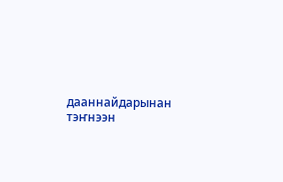дааннайдарынан тэҥнээн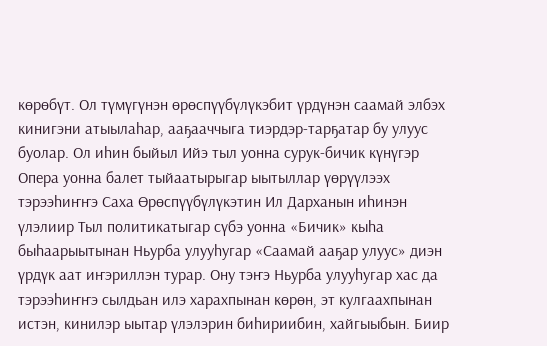көрөбүт. Ол түмүгүнэн өрөспүүбүлүкэбит үрдүнэн саамай элбэх кинигэни атыылаһар, ааҕааччыга тиэрдэр-тарҕатар бу улуус буолар. Ол иһин быйыл Ийэ тыл уонна сурук-бичик күнүгэр Опера уонна балет тыйаатырыгар ыытыллар үөрүүлээх тэрээһиҥҥэ Саха Өрөспүүбүлүкэтин Ил Дарханын иһинэн үлэлиир Тыл политикатыгар сүбэ уонна «Бичик» кыһа быһаарыытынан Ньурба улууһугар «Саамай ааҕар улуус» диэн үрдүк аат иҥэриллэн турар. Ону тэҥэ Ньурба улууһугар хас да тэрээһиҥҥэ сылдьан илэ харахпынан көрөн, эт кулгаахпынан истэн, кинилэр ыытар үлэлэрин биһириибин, хайгыыбын. Биир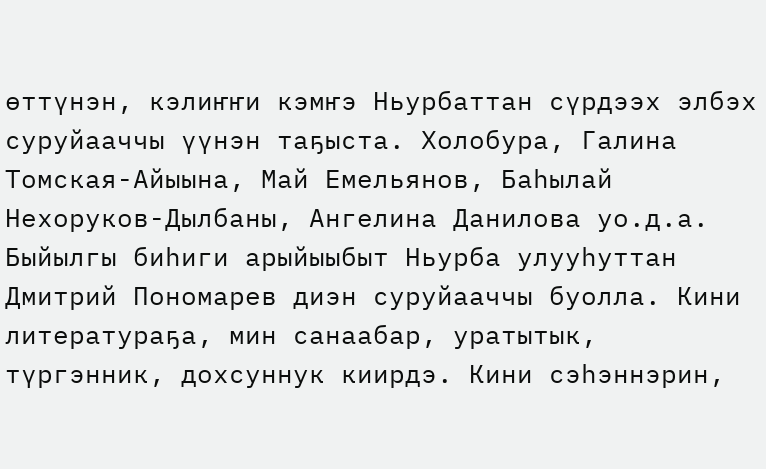өттүнэн, кэлиҥҥи кэмҥэ Ньурбаттан сүрдээх элбэх суруйааччы үүнэн таҕыста. Холобура, Галина Томская-Айыына, Май Емельянов, Баһылай Нехоруков-Дылбаны, Ангелина Данилова уо.д.а. Быйылгы биһиги арыйыыбыт Ньурба улууһуттан Дмитрий Пономарев диэн суруйааччы буолла. Кини литератураҕа, мин санаабар, уратытык, түргэнник, дохсуннук киирдэ. Кини сэһэннэрин,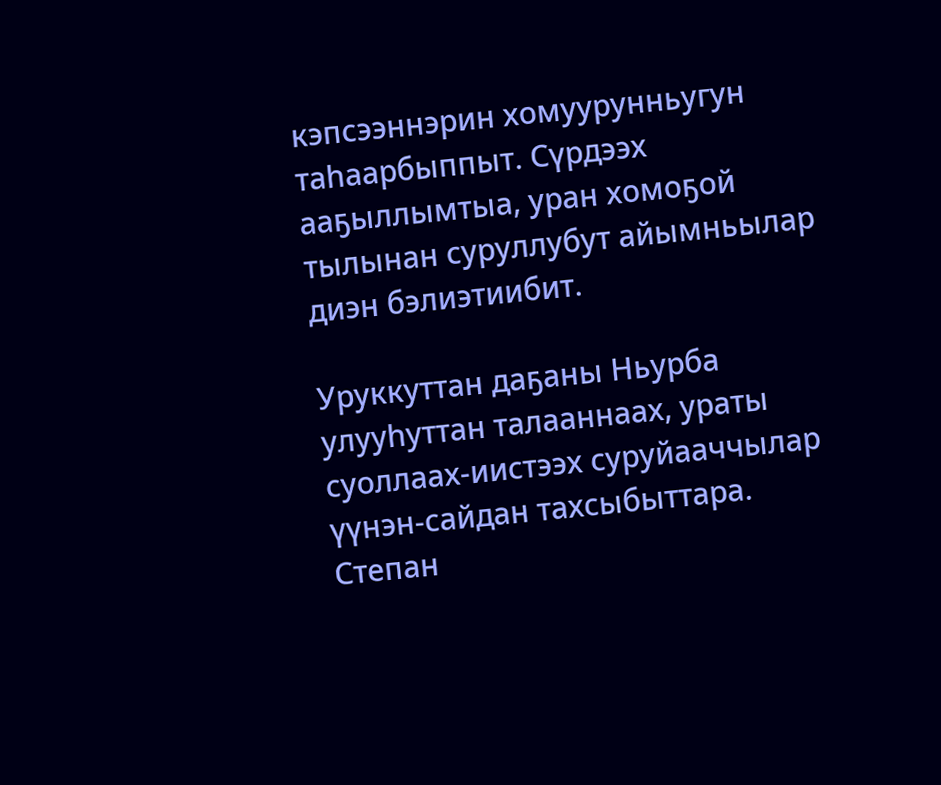кэпсээннэрин хомуурунньугун таһаарбыппыт. Сүрдээх ааҕыллымтыа, уран хомоҕой тылынан суруллубут айымньылар диэн бэлиэтиибит.

Уруккуттан даҕаны Ньурба улууһуттан талааннаах, ураты суоллаах-иистээх суруйааччылар үүнэн-сайдан тахсыбыттара. Степан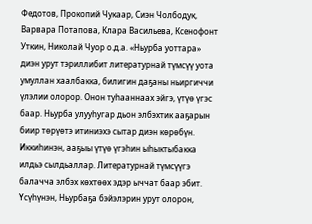Федотов, Прокопий Чукаар, Сиэн Чолбодук, Варвара Потапова, Клара Васильева, Ксенофонт Уткин, Николай Чуор о.д.а. «Ньурба уоттара» диэн урут тэриллибит литературнай түмсүү уота умуллан хаалбакка, билигин даҕаны ньиргиччи үлэлии олорор. Онон туһааннаах эйгэ, үтүө үгэс баар. Ньурба улууһугар дьон элбэхтик ааҕарын биир төрүөтэ итиниэхэ сытар диэн көрөбүн. Иккиһинэн, ааҕыы үтүө үгэһин ыһыктыбакка илдьэ сылдьаллар. Литературнай түмсүүгэ балачча элбэх көхтөөх эдэр ыччат баар эбит. Үсүһүнэн, Ньурбаҕа бэйэлэрин урут олорон,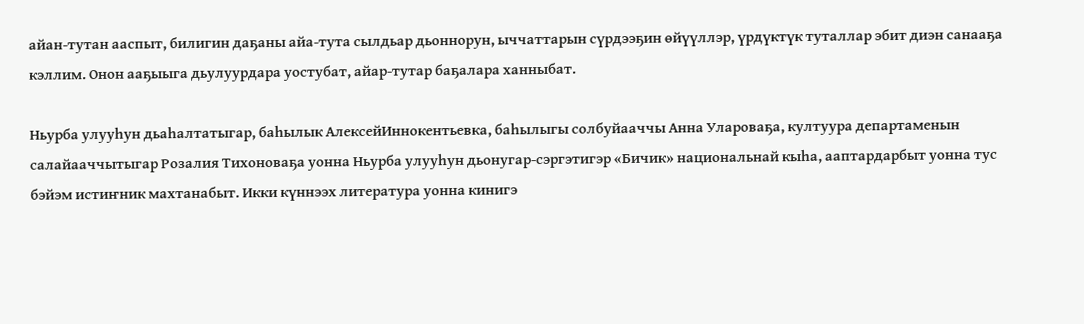айан-тутан ааспыт, билигин даҕаны айа-тута сылдьар дьоннорун, ыччаттарын сүрдээҕин өйүүллэр, үрдүктүк туталлар эбит диэн санааҕа кэллим. Онон ааҕыыга дьулуурдара уостубат, айар-тутар баҕалара ханныбат.

Ньурба улууһун дьаһалтатыгар, баһылык АлексейИннокентьевка, баһылыгы солбуйааччы Анна Улароваҕа, култуура департаменын салайааччытыгар Розалия Тихоноваҕа уонна Ньурба улууһун дьонугар-сэргэтигэр «Бичик» национальнай кыһа, ааптардарбыт уонна тус бэйэм истиҥник махтанабыт. Икки күннээх литература уонна кинигэ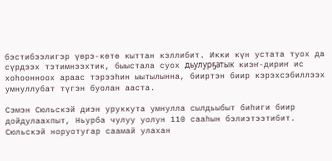бэстибээлигэр үөрэ-көтө кыттан кэллибит. Икки күн устата туох да сүрдээх тэтимнээхтик, быыстала суох дьулурҕатык киэҥ-дириҥ ис хоһоонноох араас тэрээһин ыытылынна, бииртэн биир кэрэхсэбиллээх умнуллубат түгэн буолан ааста.

Сэмэн Сюльскэй диэн уруккута умнулла сылдьыбыт биһиги биир дойдулаахпыт, Ньурба чулуу уолун 110 сааһын бэлиэтээтибит. Сюльскэй норуотугар саамай улахан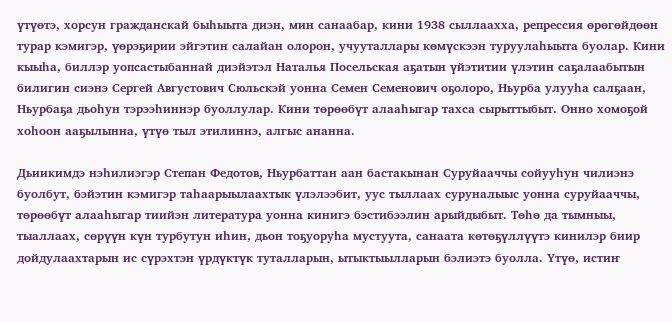үтүөтэ, хорсун гражданскай быһыыта диэн, мин санаабар, кини 1938 сыллаахха, репрессия өрөгөйдөөн турар кэмигэр, үөрэҕирии эйгэтин салайан олорон, учууталлары көмүскээн туруулаһыыта буолар. Кини кыыһа, биллэр уопсастыбаннай диэйэтэл Наталья Посельская аҕатын үйэтитии үлэтин саҕалаабытын билигин сиэнэ Сергей Августович Сюльскэй уонна Семен Семенович оҕолоро, Ньурба улууһа салҕаан, Ньурбаҕа дьоһун тэрээһиннэр буоллулар. Кини төрөөбүт алааһыгар тахса сырыттыбыт. Онно хомоҕой хоһоон ааҕылынна, үтүө тыл этилиннэ, алгыс ананна.

Дьиикимдэ нэһилиэгэр Степан Федотов, Ньурбаттан аан бастакынан Суруйааччы сойууһун чилиэнэ буолбут, бэйэтин кэмигэр таһаарыылаахтык үлэлээбит, уус тыллаах суруналыыс уонна суруйааччы, төрөөбүт алааһыгар тиийэн литература уонна кинигэ бэстибээлин арыйдыбыт. Төһө да тымныы, тыаллаах, сөрүүн күн турбутун иһин, дьон тоҕуоруһа мустуута, санаата көтөҕүллүүтэ кинилэр биир дойдулаахтарын ис сүрэхтэн үрдүктүк туталларын, ытыктыылларын бэлиэтэ буолла. Үтүө, истиҥ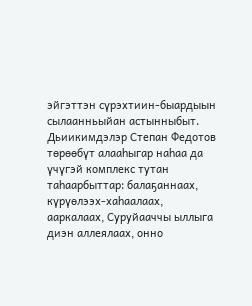эйгэттэн сүрэхтиин-быардыын сылаанньыйан астынныбыт. Дьиикимдэлэр Степан Федотов төрөөбүт алааһыгар наһаа да үчүгэй комплекс тутан таһаарбыттар: балаҕаннаах, күрүөлээх-хаһаалаах, ааркалаах, Суруйааччы ыллыга диэн аллеялаах, онно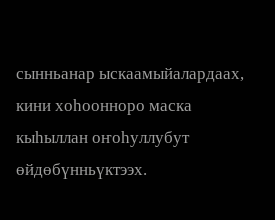сынньанар ыскаамыйалардаах, кини хоһоонноро маска кыһыллан оҥоһуллубут өйдөбүнньүктээх.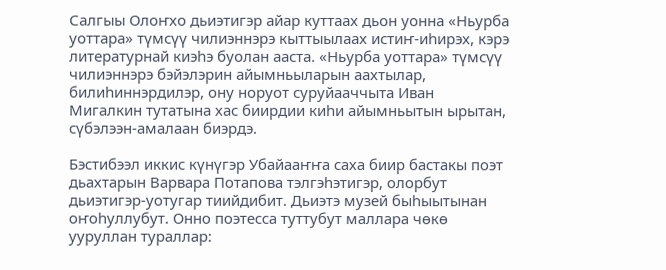Салгыы Олоҥхо дьиэтигэр айар куттаах дьон уонна «Ньурба уоттара» түмсүү чилиэннэрэ кыттыылаах истиҥ-иһирэх, кэрэ литературнай киэһэ буолан ааста. «Ньурба уоттара» түмсүү чилиэннэрэ бэйэлэрин айымньыларын аахтылар, билиһиннэрдилэр, ону норуот суруйааччыта Иван Мигалкин тутатына хас биирдии киһи айымньытын ырытан, сүбэлээн-амалаан биэрдэ.

Бэстибээл иккис күнүгэр Убайааҥҥа саха биир бастакы поэт дьахтарын Варвара Потапова тэлгэһэтигэр, олорбут дьиэтигэр-уотугар тиийдибит. Дьиэтэ музей быһыытынан оҥоһуллубут. Онно поэтесса туттубут маллара чөкө ууруллан тураллар: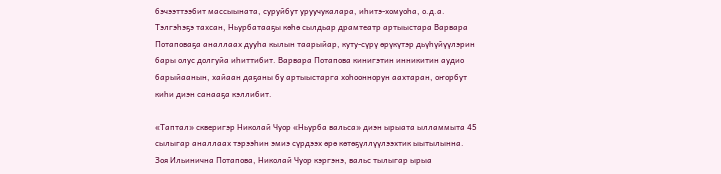бэчээттээбит массыыната, суруйбут уруучукалара, иһитэ-хомуоһа, о.д.а. Тэлгэһэҕэ тахсан, Ньурбатааҕы көһө сылдьар драмтеатр артыыстара Варвара Потаповаҕа аналлаах дууһа кылын таарыйар, куту-сүрү өрүкүтэр дьүһүйүүлэрин бары олус долгуйа иһиттибит. Варвара Потапова кинигэтин инникитин аудио барыйаанын, хайаан даҕаны бу артыыстарга хоһооннорун аахтаран, оҥорбут киһи диэн санааҕа кэллибит.

«Таптал» скверигэр Николай Чуор «Ньурба вальса» диэн ырыата ылламмыта 45 сылыгар аналлаах тэрээһин эмиэ сүрдээх өрө көтөҕүллүүлээхтик ыытылынна. Зоя Ильинична Потапова, Николай Чуор кэргэнэ, вальс тылыгар ырыа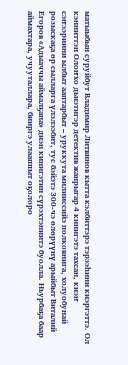матыыбын суруйбут Владимир Литвинов кытта кэлбиттэрэ тэрээһини киэргэттэ. Ол кэнниттэн Олоҥхо дьиэтигэр детектив жанрыгар 4 кинигэтэ тахсан, киэҥ сэҥээриини ылбыт ааптарбыт – уруккута милииссийэ полковнига, холуобунай розыскаҕа өр сылларга үлэлээбит, тус бэйэтэ 300-чэ өлөрүүнү арыйбыт Виталий Егоров «Адыаччы аймалҕана» диэн кинигэтин сүрэхтэниитэ буолла. Ньурбаҕа баар аймахтара, учууталлара, бииргэ улааппыт оҕолоро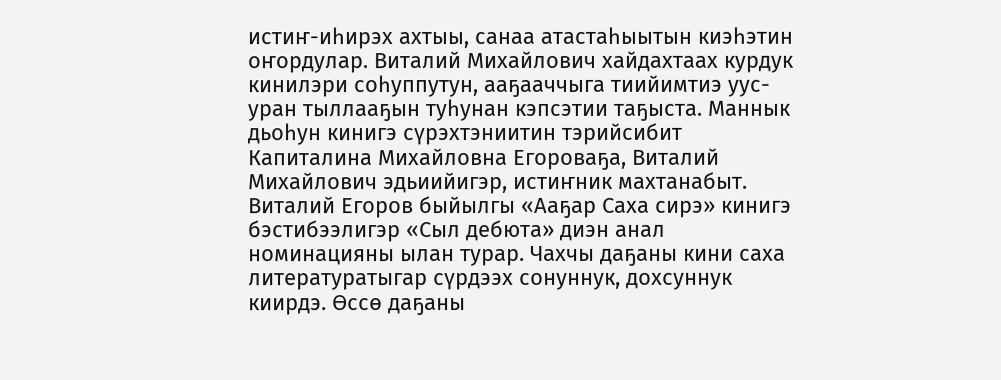истиҥ-иһирэх ахтыы, санаа атастаһыытын киэһэтин оҥордулар. Виталий Михайлович хайдахтаах курдук кинилэри соһуппутун, ааҕааччыга тиийимтиэ уус-уран тыллааҕын туһунан кэпсэтии таҕыста. Маннык дьоһун кинигэ сүрэхтэниитин тэрийсибит Капиталина Михайловна Егороваҕа, Виталий Михайлович эдьиийигэр, истиҥник махтанабыт. Виталий Егоров быйылгы «Ааҕар Саха сирэ» кинигэ бэстибээлигэр «Сыл дебюта» диэн анал номинацияны ылан турар. Чахчы даҕаны кини саха литературатыгар сүрдээх сонуннук, дохсуннук киирдэ. Өссө даҕаны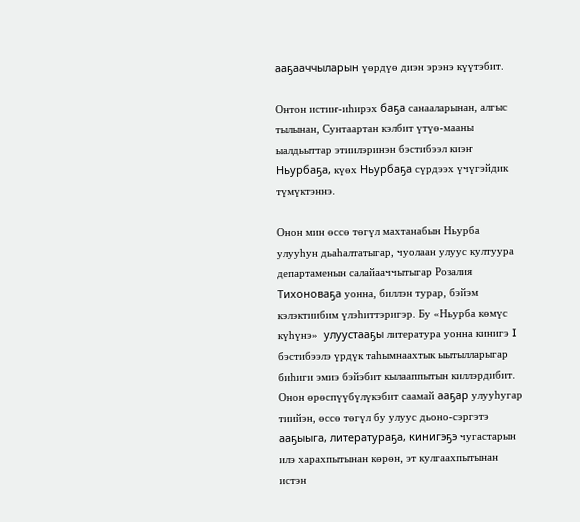ааҕааччыларын үөрдүө диэн эрэнэ күүтэбит.

Онтон истиҥ-иһирэх баҕа санааларынан, алгыс тылынан, Сунтаартан кэлбит үтүө-мааны ыалдьыттар этиилэринэн бэстибээл киэҥ Ньурбаҕа, күөх Ньурбаҕа сүрдээх үчүгэйдик түмүктэннэ.

Онон мин өссө төгүл махтанабын Ньурба улууһун дьаһалтатыгар, чуолаан улуус култуура департаменын салайааччытыгар Розалия Тихоноваҕа уонна, биллэн турар, бэйэм кэлэктиибим үлэһиттэригэр. Бу «Ньурба көмүс күһүнэ»  улуустааҕы литература уонна кинигэ I бэстибээлэ үрдүк таһымнаахтык ыытылларыгар  биһиги эмиэ бэйэбит кылааппытын киллэрдибит. Онон өрөспүүбүлүкэбит саамай ааҕар улууһугар тиийэн, өссө төгүл бу улуус дьоно-сэргэтэ ааҕыыга, литератураҕа, кинигэҕэ чугастарын илэ харахпытынан көрөн, эт кулгаахпытынан истэн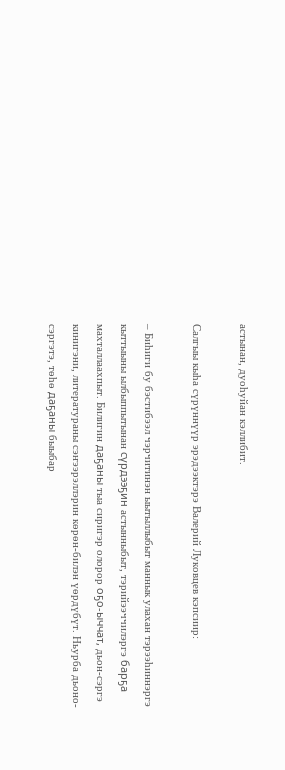астынан, дуоһуйан кэллибит.

Салгыы кыһа сүрүннүүр эрэдээктэрэ Валерий Луковцев кэпсиир:

– Биһиги бу бэстибээл чэрчитинэн ыытыллыбыт маннык улахан тэрээһиннэргэ кыттыыны ылбыппытынан сүрдээҕин астынныбыт, тэрийээччилэргэ барҕа махталлаахпыт. Билигин даҕаны тыа сиригэр олорор оҕо-ыччат, дьон-сэргэ кинигэни, литератураны сэҥээрэллэрин көрөн-билэн үөрдүбүт. Ньурба дьоно-сэргэтэ, төһө даҕаны быыбар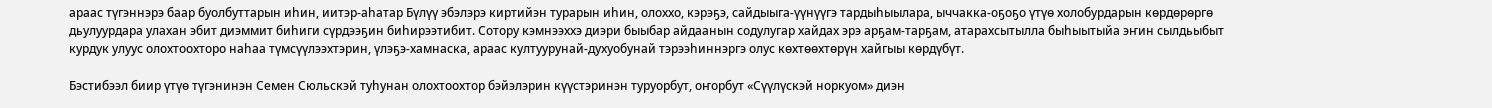араас түгэннэрэ баар буолбуттарын иһин, иитэр-аһатар Бүлүү эбэлэрэ киртийэн турарын иһин, олоххо, кэрэҕэ, сайдыыга-үүнүүгэ тардыһыылара, ыччакка-оҕоҕо үтүө холобурдарын көрдөрөргө дьулуурдара улахан эбит диэммит биһиги сүрдээҕин биһирээтибит. Сотору кэмнээххэ диэри быыбар айдаанын содулугар хайдах эрэ арҕам-тарҕам, атарахсытылла быһыытыйа эҥин сылдьыбыт курдук улуус олохтоохторо наһаа түмсүүлээхтэрин, үлэҕэ-хамнаска, араас култуурунай-духуобунай тэрээһиннэргэ олус көхтөөхтөрүн хайгыы көрдүбүт.

Бэстибээл биир үтүө түгэнинэн Семен Сюльскэй туһунан олохтоохтор бэйэлэрин күүстэринэн туруорбут, оҥорбут «Сүүлүскэй норкуом» диэн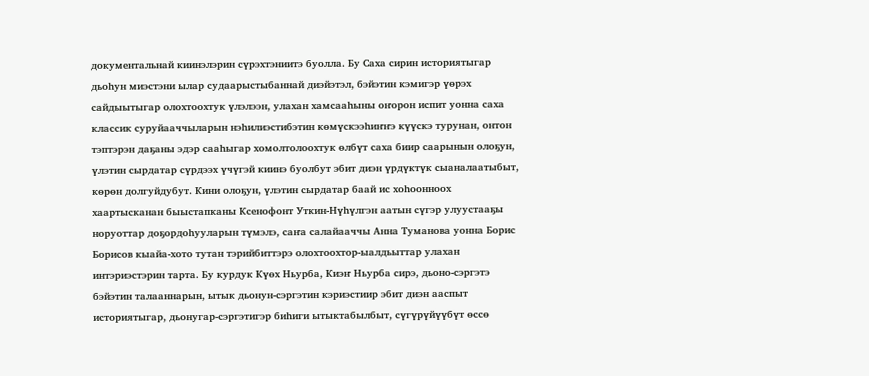документальнай киинэлэрин сүрэхтэниитэ буолла. Бу Саха сирин историятыгар дьоһун миэстэни ылар судаарыстыбаннай диэйэтэл, бэйэтин кэмигэр үөрэх сайдыытыгар олохтоохтук үлэлээн, улахан хамсааһыны оҥорон испит уонна саха классик суруйааччыларын нэһилиэстибэтин көмүскээһиҥҥэ күүскэ турунан, онтон тэптэрэн даҕаны эдэр сааһыгар хомолтолоохтук өлбүт саха биир саарынын олоҕун, үлэтин сырдатар сүрдээх үчүгэй киинэ буолбут эбит диэн үрдүктүк сыаналаатыбыт, көрөн долгуйдубут. Кини олоҕун, үлэтин сырдатар баай ис хоһоонноох хаартысканан быыстапканы Ксенофонт Уткин-Нүһүлгэн аатын сүгэр улуустааҕы норуоттар доҕордоһууларын түмэлэ, саҥа салайааччы Анна Туманова уонна Борис Борисов кыайа-хото тутан тэрийбиттэрэ олохтоохтор-ыалдьыттар улахан интэриэстэрин тарта. Бу курдук Күөх Ньурба, Киэҥ Ньурба сирэ, дьоно-сэргэтэ бэйэтин талааннарын, ытык дьонун-сэргэтин кэриэстиир эбит диэн ааспыт историятыгар, дьонугар-сэргэтигэр биһиги ытыктабылбыт, сүгүрүйүүбүт өссө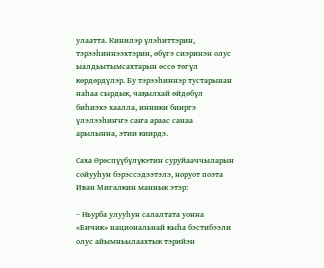улаатта. Кинилэр үлэһиттэрин, тэрээһиннээхтэрин, өбүгэ сиэринэн олус ыалдьытымсахтарын өссө төгүл көрдөрдүлэр. Бу тэрээһиннэр тустарынан наһаа сырдык, чаҕылхай өйдөбүл биһиэхэ хаалла, инники бииргэ үлэлээһиҥҥэ саҥа араас санаа арылынна, этии киирдэ.

Саха Өрөспүүбүлүкэтин суруйааччыларын сойууһун бэрэссэдээтэлэ, норуот поэта Иван Мигалкин маннык этэр:

– Ньурба улууһун салалтата уонна «Бичик» национальнай кыһа бэстибээли олус айымньылаахтык тэрийэн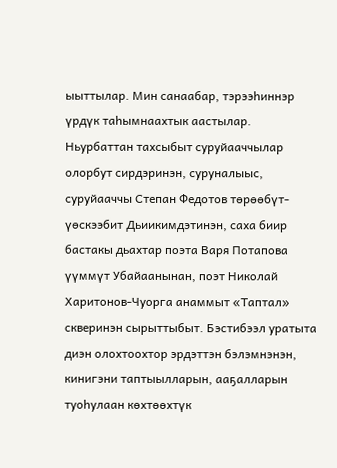ыыттылар. Мин санаабар, тэрээһиннэр үрдүк таһымнаахтык аастылар. Ньурбаттан тахсыбыт суруйааччылар олорбут сирдэринэн, суруналыыс, суруйааччы Степан Федотов төрөөбүт-үөскээбит Дьиикимдэтинэн, саха биир бастакы дьахтар поэта Варя Потапова үүммүт Убайаанынан, поэт Николай Харитонов-Чуорга анаммыт «Таптал» скверинэн сырыттыбыт. Бэстибээл уратыта диэн олохтоохтор эрдэттэн бэлэмнэнэн, кинигэни таптыылларын, ааҕалларын туоһулаан көхтөөхтүк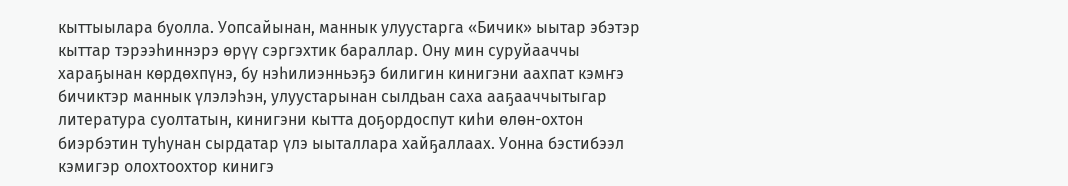кыттыылара буолла. Уопсайынан, маннык улуустарга «Бичик» ыытар эбэтэр кыттар тэрээһиннэрэ өрүү сэргэхтик бараллар. Ону мин суруйааччы хараҕынан көрдөхпүнэ, бу нэһилиэнньэҕэ билигин кинигэни аахпат кэмҥэ бичиктэр маннык үлэлэһэн, улуустарынан сылдьан саха ааҕааччытыгар литература суолтатын, кинигэни кытта доҕордоспут киһи өлөн-охтон биэрбэтин туһунан сырдатар үлэ ыыталлара хайҕаллаах. Уонна бэстибээл кэмигэр олохтоохтор кинигэ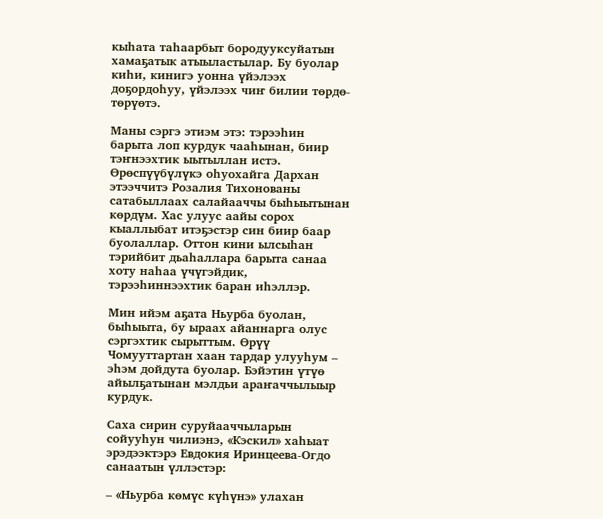кыһата таһаарбыт бородууксуйатын хамаҕатык атыыластылар. Бу буолар киһи, кинигэ уонна үйэлээх доҕордоһуу, үйэлээх чиҥ билии төрдө-төрүөтэ.

Маны сэргэ этиэм этэ: тэрээһин барыта лоп курдук чааһынан, биир тэҥнээхтик ыытыллан истэ. Өрөспүүбүлүкэ оһуохайга Дархан этээччитэ Розалия Тихонованы сатабыллаах салайааччы быһыытынан көрдүм. Хас улуус аайы сорох кыаллыбат итэҕэстэр син биир баар буолаллар. Оттон кини ылсыһан тэрийбит дьаһаллара барыта санаа хоту наһаа үчүгэйдик, тэрээһиннээхтик баран иһэллэр.

Мин ийэм аҕата Ньурба буолан, быһыыта, бу ыраах айаннарга олус сэргэхтик сырыттым. Өрүү Чомууттартан хаан тардар улууһум – эһэм дойдута буолар. Бэйэтин үтүө айылҕатынан мэлдьи араҥаччылыыр курдук.

Саха сирин суруйааччыларын сойууһун чилиэнэ, «Кэскил» хаһыат эрэдээктэрэ Евдокия Иринцеева-Огдо санаатын үллэстэр:

– «Ньурба көмүс күһүнэ» улахан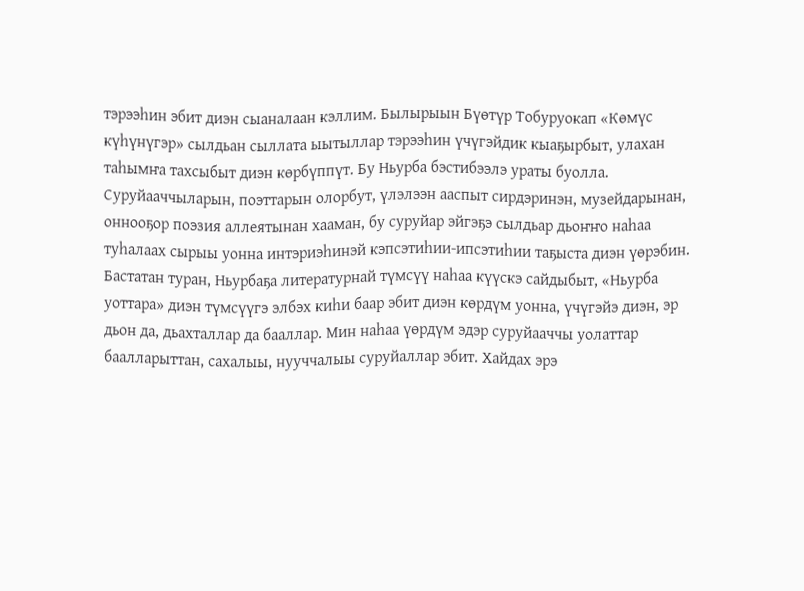тэрээһин эбит диэн сыаналаан кэллим. Былырыын Бүөтүр Тобуруокап «Көмүс күһүнүгэр» сылдьан сыллата ыытыллар тэрээһин үчүгэйдик кыаҕырбыт, улахан таһымҥа тахсыбыт диэн көрбүппүт. Бу Ньурба бэстибээлэ ураты буолла. Суруйааччыларын, поэттарын олорбут, үлэлээн ааспыт сирдэринэн, музейдарынан, оннооҕор поэзия аллеятынан хааман, бу суруйар эйгэҕэ сылдьар дьоҥҥо наһаа туһалаах сырыы уонна интэриэһинэй кэпсэтиһии-ипсэтиһии таҕыста диэн үөрэбин. Бастатан туран, Ньурбаҕа литературнай түмсүү наһаа күүскэ сайдыбыт, «Ньурба уоттара» диэн түмсүүгэ элбэх киһи баар эбит диэн көрдүм уонна, үчүгэйэ диэн, эр дьон да, дьахталлар да бааллар. Мин наһаа үөрдүм эдэр суруйааччы уолаттар баалларыттан, сахалыы, нууччалыы суруйаллар эбит. Хайдах эрэ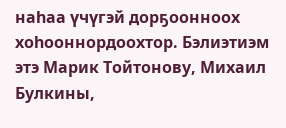наһаа үчүгэй дорҕоонноох хоһооннордоохтор. Бэлиэтиэм этэ Марик Тойтонову, Михаил Булкины,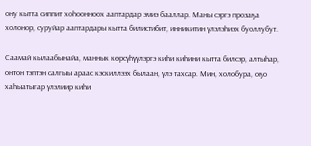ону кытта сиппит хоһоонноох ааптардар эмиэ бааллар. Маны сэргэ прозаҕа холонор, суруйар ааптардары кытта билистибит, инникитин үлэлэһиэх буоллубут.

Саамай кылаабынайа, маннык көрсүһүүлэргэ киһи киһини кытта билсэр, алтыһар, онтон тэптэн салгыы араас кэскиллээх былаан, үлэ тахсар. Мин, холобура, оҕо хаһыатыгар үлэлиир киһи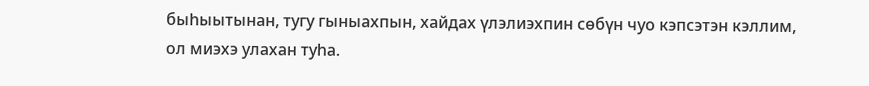быһыытынан, тугу гыныахпын, хайдах үлэлиэхпин сөбүн чуо кэпсэтэн кэллим, ол миэхэ улахан туһа.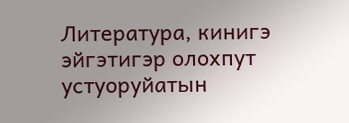Литература, кинигэ эйгэтигэр олохпут устуоруйатын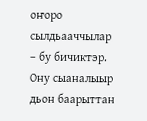оҥоро сылдьааччылар – бу бичиктэр. Ону сыаналыыр дьон баарыттан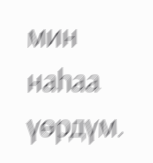мин наһаа үөрдүм.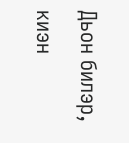Дьон билэр, киэн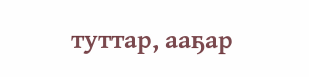туттар, ааҕар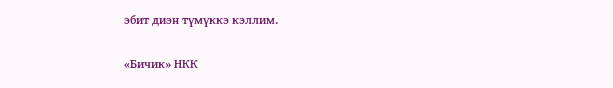эбит диэн түмүккэ кэллим.

«Бичик» НКК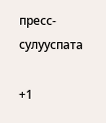пресс-сулууспата

+1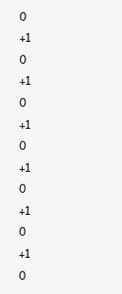0
+1
0
+1
0
+1
0
+1
0
+1
0
+1
0